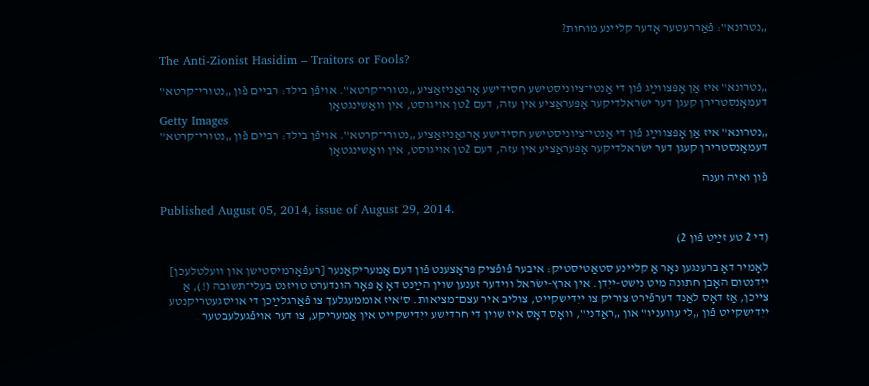„נטרונא‟: פֿאַררעטער אָדער קליינע מוחות?

The Anti-Zionist Hasidim – Traitors or Fools?

„נטרונא‟ איז אַן אָפּצווײַג פֿון די אַנטי־ציוניסטישע חסידישע אָרגאַניזאַציע „נטורי־קרטא‟. אויפֿן בילד: רביים פֿון „נטורי־קרטא‟ דעמאָנסטרירן קעגן דער ישׂראלדיקער אָפּעראַציע אין עזה, דעם 2טן אויגוסט, אין וואַשינגטאָן
Getty Images
„נטרונא‟ איז אַן אָפּצווײַג פֿון די אַנטי־ציוניסטישע חסידישע אָרגאַניזאַציע „נטורי־קרטא‟. אויפֿן בילד: רביים פֿון „נטורי־קרטא‟ דעמאָנסטרירן קעגן דער ישׂראלדיקער אָפּעראַציע אין עזה, דעם 2טן אויגוסט, אין וואַשינגטאָן

פֿון ואיה וענה

Published August 05, 2014, issue of August 29, 2014.

(די 2 טע זײַט פֿון 2)

לאָמיר דאָ ברענגען נאָר אַ קליינע סטאַטיסטיק: איבער פֿופֿציק פּראָצענט פֿון דעם אַמעריקאַנער [רעפֿאָרמיסטישן און וועלטלעכן] ייִדנטום האָבן חתונה מיט נישט-ייִדן. אין ארץ-ישׂראל ווידער זענען שוין הײַנט דאָ אַ פּאָר הונדערט טויזנט בעלי־תשובה (!), אַ צייכן, אַז דאָס לאַנד דערפֿירט צוריק צו ייִדישקייט, צוליב איר עצם־מציאות. ס’איז אוממעגלעך צו פֿאַרגלײַכן די אויסגעטריקנטע ייִדישקייט פֿון „לי עוועניו‟ און „ראַדני‟, וואָס דאָס איז שוין די חרדישע ייִדישקייט אין אַמעריקע, צו דער אויפֿגעלעבטער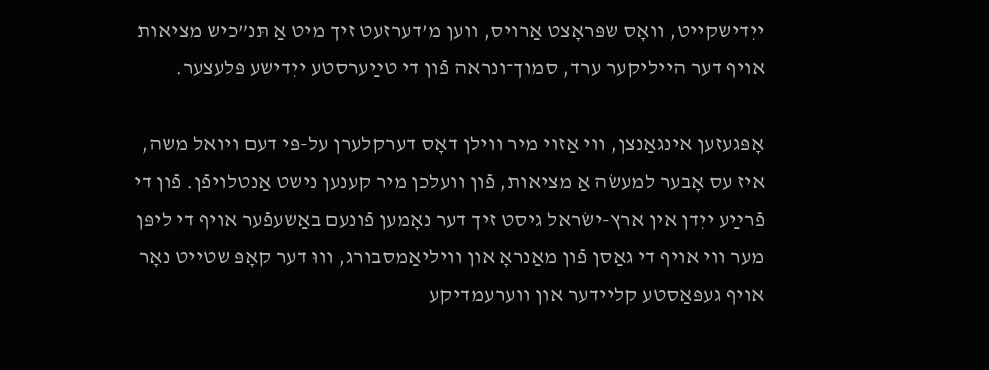ייִדישקייט, וואָס שפּראָצט אַרויס, ווען מ’דערזעט זיך מיט אַ תּנ”כיש מציאות אויף דער הייליקער ערד, סמוך־ונראה פֿון די טײַערסטע ייִדישע פּלעצער.

אָפּגעזען אינגאַנצן, ווי אַזוי מיר ווילן דאָס דערקלערן על-פּי דעם ויואל משה, איז עס אָבער למעשׂה אַ מציאות, פֿון וועלכן מיר קענען נישט אַנטלויפֿן. פֿון די פֿרײַע ייִדן אין ארץ-ישׂראל גיסט זיך דער נאָמען פֿונעם באַשעפֿער אויף די ליפּן מער ווי אויף די גאַסן פֿון מאַנראָ און וויליאַמסבורג, וווּ דער קאָפּ שטייט נאָר אויף געפּאַסטע קליידער און ווערעמדיקע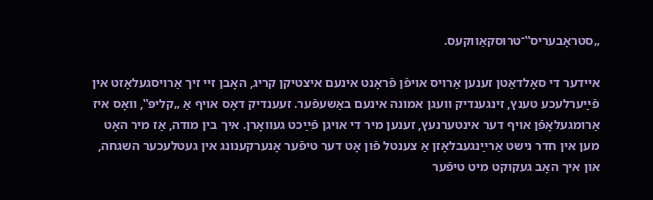„סטראָבעריס‟־טרוסקאַווקעס.

איידער די סאָלדאַטן זענען אַרויס אויפֿן פֿראָנט אינעם איצטיקן קריג, האָבן זיי זיך אַרויסגעלאָזט אין פֿײַערלעכע טענץ, זינגענדיק וועגן אמונה אינעם באַשעפֿער. זעענדיק דאָס אויף אַ „קליפּ‟, וואָס איז אַרומגעלאָפֿן אויף דער אינטערנעץ, זענען מיר די אויגן פֿײַכט געוואָרן. איך בין מודה, אַז מיר האָט מען אין חדר נישט אַרײַנגעבלאָזן אַ צענטל פֿון אָט דער טיפֿער אָנערקענונג אין געטלעכער השגחה, און איך האָב געקוקט מיט טיפֿער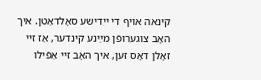קינאה אויף די ייִדישע סאָלדאַטן. איך האָב צוגערופֿן מײַנע קינדער, אַז זיי זאָלן דאָס זען, איך האָב זיי אַפֿילו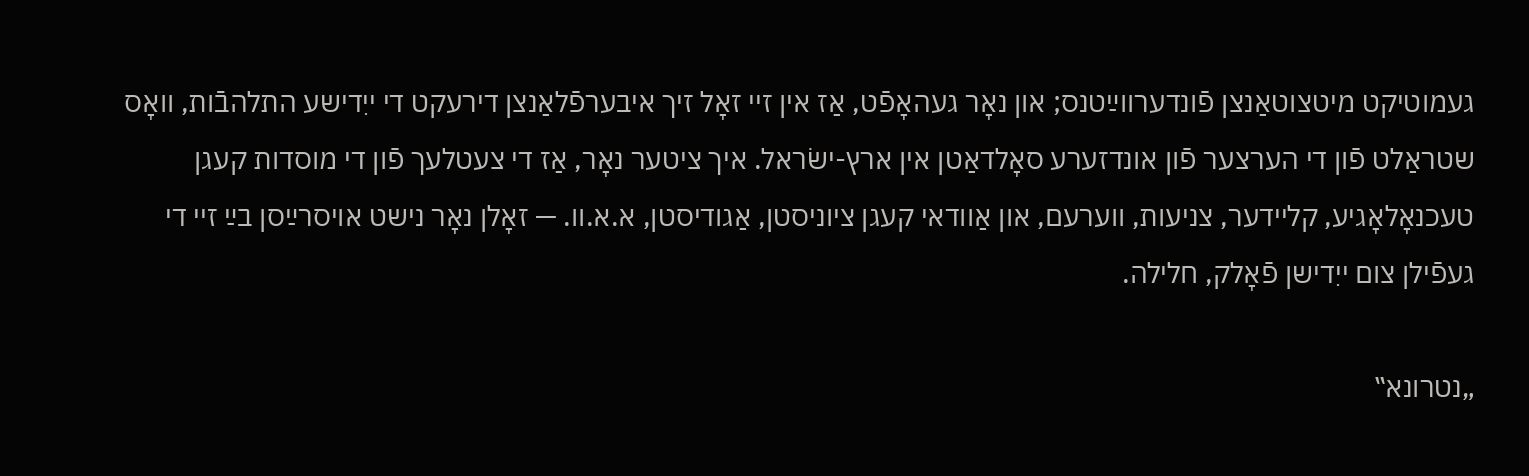געמוטיקט מיטצוטאַנצן פֿונדערווײַטנס; און נאָר געהאָפֿט, אַז אין זיי זאָל זיך איבערפֿלאַנצן דירעקט די ייִדישע התלהבֿות, וואָס שטראַלט פֿון די הערצער פֿון אונדזערע סאָלדאַטן אין ארץ-ישׂראל. איך ציטער נאָר, אַז די צעטלעך פֿון די מוסדות קעגן טעכנאָלאָגיע, קליידער, צניעות, ווערעם, און אַוודאי קעגן ציוניסטן, אַגודיסטן, א.א.וו. — זאָלן נאָר נישט אויסרײַסן בײַ זיי די געפֿילן צום ייִדישן פֿאָלק, חלילה.

„נטרונא‟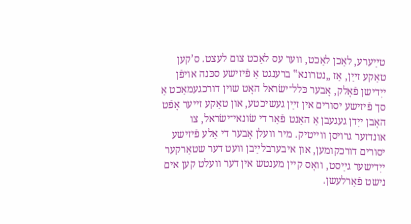טײַערע, לאַכן לאַכט, ווער עס לאַכט צום לעצט. ס’קען טאַקע זײַן, אַז „נטרונא‟ ברענגט אַ פֿיזישע סכּנה אויפֿן ייִדישן פֿאָלק, אָבער כּלל־ישׂראל האָט שוין דורכגעמאַכט אַ סך פֿיזישע יסורים אין זײַן געשיכטע, און טאַקע זייער אָפֿט האָבן ייִדן געגעבן אַ האַנט פֿאַר די שׂונאי־ישׂראל, צו אונדזער גרויסן ווייטיק. מיר וועלן אָבער די אַלע פֿיזישע יסורים דורכקומען, און איבערבלײַבן וועט דער שטאַרקער ייִדישער גײַסט, וואָס קיין מענטש אין דער וועלט קען אים נישט פֿאַרלעשן.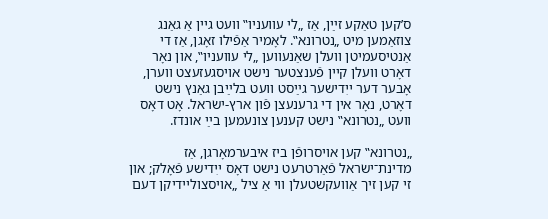ס’קען טאַקע זײַן, אַז „לי עוועניו‟ וועט גיין אַ גאַנג צוזאַמען מיט „נטרונא‟. לאָמיר אַפֿילו זאָגן, אַז די אַנטיסעמיטן וועלן שאַנעווען „לי עוועניו‟, און נאָר דאָרט וועלן קיין פֿענצטער נישט אויסגעזעצט ווערן, אָבער דער ייִדישער גײַסט וועט בלײַבן גאַנץ נישט דאָרט, נאָר אין די גרענעצן פֿון ארץ-ישׂראל. אָט דאָס וועט „נטרונא‟ נישט קענען צונעמען בײַ אונדז.

„נטרונא‟ קען אויסרופֿן ביז איבערמאָרגן, אַז מדינת־ישׂראל פֿאַרטרעט נישט דאָס ייִדישע פֿאָלק; און זי קען זיך אַוועקשטעלן ווי אַ ציל „אויסצוליידיקן דעם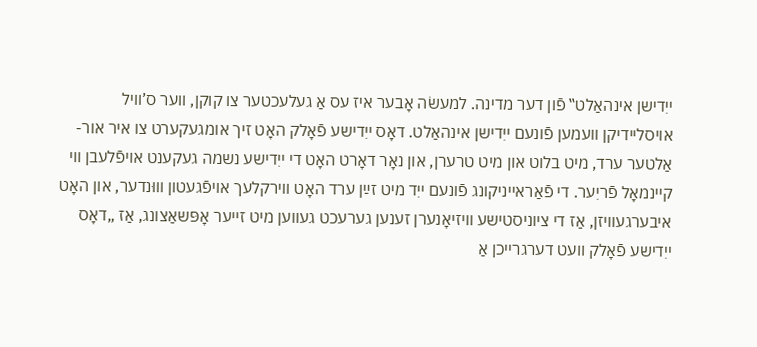ייִדישן אינהאַלט‟ פֿון דער מדינה. למעשׂה אָבער איז עס אַ געלעכטער צו קוקן, ווער ס’וויל אויסליידיקן וועמען פֿונעם ייִדישן אינהאַלט. דאָס ייִדישע פֿאָלק האָט זיך אומגעקערט צו איר אור-אַלטער ערד, מיט בלוט און מיט טרערן, און נאָר דאָרט האָט די ייִדישע נשמה געקענט אויפֿלעבן ווי קיינמאָל פֿריִער. די פֿאַראייניקונג פֿונעם ייִד מיט זײַן ערד האָט ווירקלעך אויפֿגעטון וווּנדער, און האָט איבערגעוויזן, אַז די ציוניסטישע וויזיאָנערן זענען גערעכט געווען מיט זייער אָפּשאַצונג, אַז „דאָס ייִדישע פֿאָלק וועט דערגרייכן אַ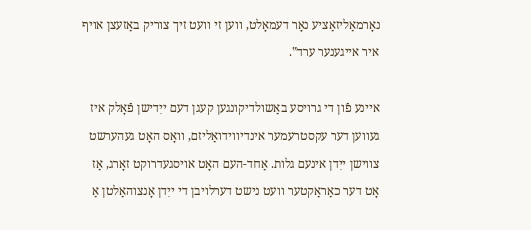נאָרמאַליזאַציע נאָר דעמאָלט, ווען זי וועט זיך צוריק באַזעצן אויף איר אייגענער ערד‟.

איינע פֿון די גרויסע באַשולדיקונגען קעגן דעם ייִדישן פֿאָלק איז געווען דער עקסטרעמער אינדיווידואַליזם, וואָס האָט געהערשט צווישן ייִדן אינעם גלות. אַחד-העם האָט אויסגעדרוקט זאָרג, אַז אָט דער כאַראַקטער וועט נישט דערלויבן די ייִדן אָנצוהאַלטן אַ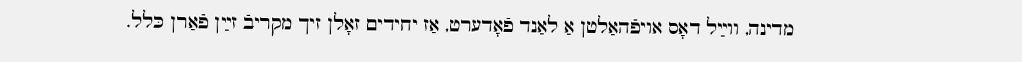מדינה, ווײַל דאָס אויפֿהאַלטן אַ לאַנד פֿאָדערט, אַז יחידים זאָלן זיך מקריבֿ זײַן פֿאַרן כּלל.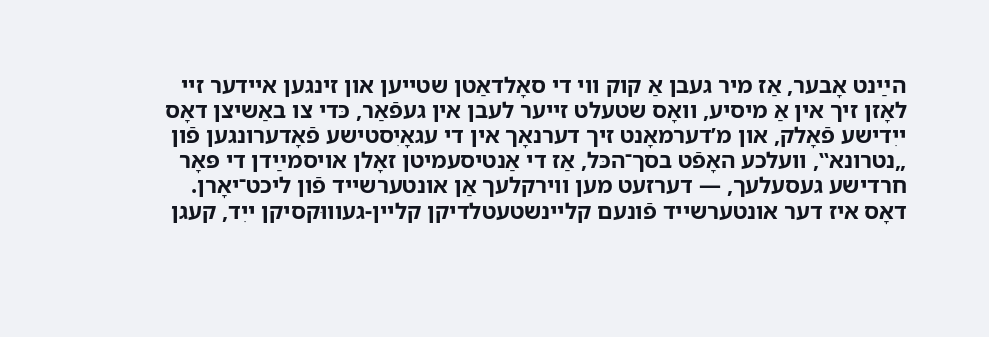הײַנט אָבער, אַז מיר געבן אַ קוק ווי די סאָלדאַטן שטייען און זינגען איידער זיי לאָזן זיך אין אַ מיסיע, וואָס שטעלט זייער לעבן אין געפֿאַר, כּדי צו באַשיצן דאָס ייִדישע פֿאָלק, און מ’דערמאָנט זיך דערנאָך אין די עגאָיִסטישע פֿאָדערונגען פֿון „נטרונא‟, וועלכע האָפֿט בסך־הכּל, אַז די אַנטיסעמיטן זאָלן אויסמײַדן די פּאָר חרדישע געסעלעך, — דערזעט מען ווירקלעך אַן אונטערשייד פֿון ליכט־יאָרן. דאָס איז דער אונטערשייד פֿונעם קליינשטעטלדיקן קליין-געוווּקסיקן ייִד, קעגן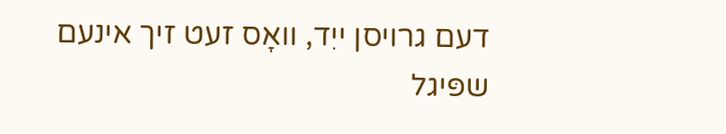דעם גרויסן ייִד, וואָס זעט זיך אינעם שפּיגל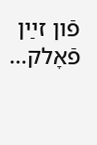פֿון זײַן פֿאָלק…